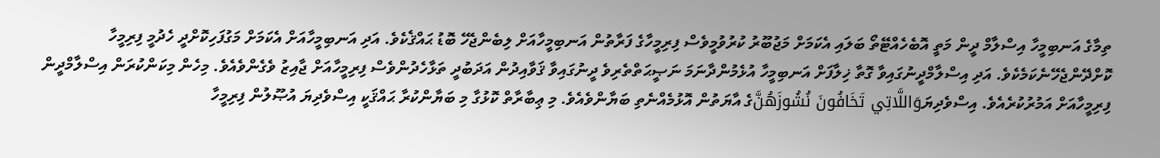ތިމާގެ އަނބިމީހާ އިސްލާމް ދީން މަތީ އޮބެހެއްޓޭތޯ ބަލައި އެކަމަށް މަޖުބޫރު ކުރުވުމީވެސް ފިރިމީހާގެ ފަރާތުން އަނބިމީހާއަށް ލިބެންޖެހޭ ބޮޑު ޙައްޤެކެވެ. އަދި އަނބިމީހާއަށް އެކަމަށް މަގުފަހިކޮށްދީ ހެދުމީ ފިރިމީހާ ކޮށްދޭންޖެހޭނެކަމެކެވެ. އަދި އިސްލާމްދީނުގައިވާ ގޮތާ ޚިލާފަށް އަނބިމީހާ އުޅެމުންދާނަމަ ނަޞީޙަތްތެރިވެ ދީނުގައިވާ ޤަވާއިދުން އަދަބުދީ ތަޅާހެދުންވެސް ފިރިމީހާއަށް ޖާއިޒު ވެގެންވެއެވެ. މިހެން މިކަންކުރަން އިސްލާމްދީން ފިރިމީހާއަށް އަމުރުކުރެއެވެ. އިސްވެދިޔަوَاللَّاتِي تَخَافُونَ نُشُوزَهُنَّގެ އާޔަތުން އޮޅުމެއްނެތި ބަޔާންވެއެވެ. މި ޢިބާރާތް ކޮޅުގާ މި ބަޔާންކުރާ ޙައްޤަކީ އިސްވެދިޔަ އުޞޫލުން ފިރިމީހާ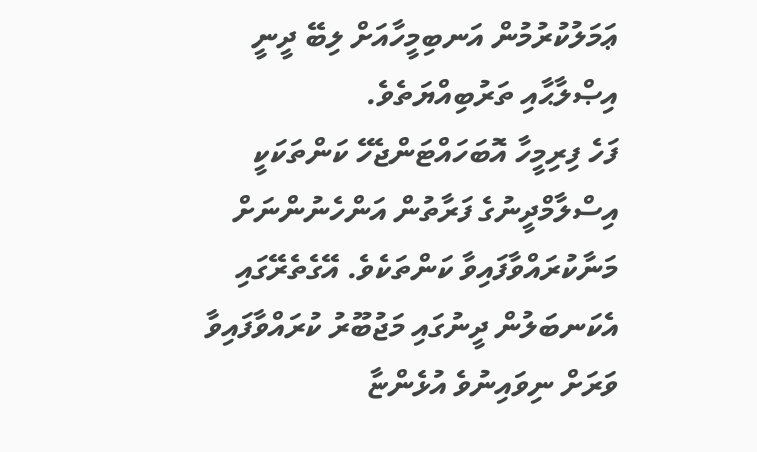ޢަމަލުކުރުމުން އަނބިމީހާއަށް ލިބޭ ދީނީ އިޞްލާޙާއި ތަރުބިއްޔަތެވެ.
ފަހެ ފިރިމީހާ އޮބަހައްޓަންޖެހޭ ކަންތަކަކީ އިސްލާމްދީނުގެ ފަރާތުން އަންހެނުންނަށް މަނާކުރައްވާފައިވާ ކަންތަކެވެ. އޭގެތެރޭގައި އެކަނބަލުން ދީނުގައި މަޖުބޫރު ކުރައްވާފައިވާ ވަރަށް ނިވައިނުވެ އުޅެންޏާ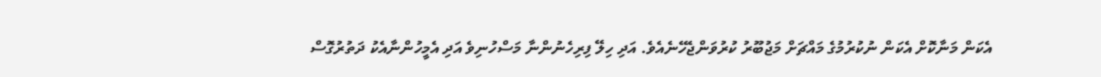އެކަން މަނާކޮށް އެކަން ނުކުރުމުގެ މައްޗަށް މަޖުބޫރު ކުރުވަންޖެހޭނެއެވެ. އަދި ހިލޭ ފިރިހެނުންނާ މަސްހުނިވެ އަދި އެމީހުންނާއެކު ދަތުރުގޮސް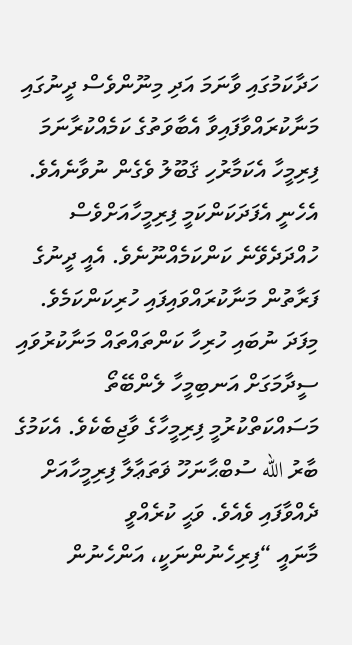ހަދާކަމުގައި ވާނަމަ އަދި މިނޫންވެސް ދީނުގައި މަނާކުރައްވާފައިވާ އެބާވަތުގެ ކަމެއްކުރާނަމަ ފިރިމީހާ އެކަމާރުހި ޤަބޫލު ވެގެން ނުވާނެއެވެ. އެހެނީ އެފަދަކަންކަމީ ފިރިމީހާއަށްވެސް ހުއްދަދެވޭނެ ކަންކަމެއްނޫނެވެ. އެއީ ދީނުގެ ފަރާތުން މަނާކުރައްވައިފައި ހުރިކަންކަމެވެ. މިފަދަ ނުބައި ހުރިހާ ކަންތައްތައް މަނާކުރުވައި ސީދާމަގަށް އަނބިމީހާ ލެންބޭތޯ މަސައްކަތްކުރުމީ ފިރިމީހާގެ ވާޖިބެކެވެ. އެކަމުގެ ބާރު الله ސުބްޙާނަހޫ ޥަތަޢާލާ ފިރިމީހާއަށް ދެއްވާފައި ވެއެވެ. ވަޙީ ކުރެއްވީ
މާނައީ “ފިރިހެނުންނަކީ، އަންހެނުން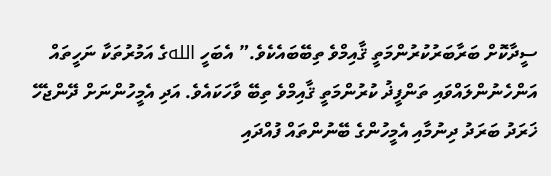ސީދާކޮށް ބަރާބަރުކުރުންމަތީ ޤާއިމްވެ ތިބޭބައެކެވެ.” އެބަހީ اللهގެ އަމުރުތަކާ ނަހީތައް އަންހެނުންލައްވައި ތަންފީޛު ކުރުންމަތީ ޤާއިމްވެ ތިބޭ ވާހަކައެވެ. އަދި އެމީހުންނަށް ދޭންޖެހޭ ޚަރަދު ބަރަދު ދިނުމާއި އެމީހުންގެ ބޭނުންތައް ފުއްދައި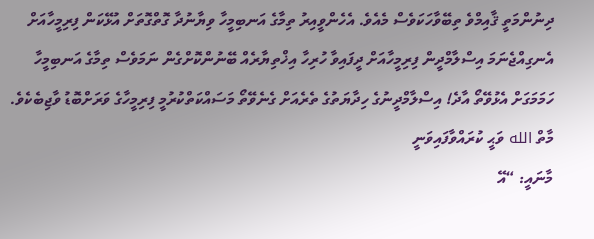ދިނުންމަތީ ޤާއިމްވެ ތިބޭވާހަކަވެސް މެއެވެ. އެހެންވީއިރު ތިމާގެ އަނބިމީހާ ވިޔާނުދާ ގޮތްގޮތަށް އުޅޭކަން ފިރިމީހާއަށް އެނގިއްޖެނަމަ އިސްލާމްދީން ފިރިމީހާއަށް ދީފައިވާ ހުރިހާ އިޚްތިޔާރެއް ބޭނުންކޮށްގެން ނަމަވެސް ތިމާގެ އަނބިމީހާ ހަމަމަގަށް އެޅުވޭތޯ އާދެ! އިސްލާމްދީނުގެ ހިދާޔަތުގެ ތެރެއަށް ގެނެވޭތޯ މަސައްކަތްކުރުމީ ފިރިމީހާގެ ވަރަށްބޮޑު ވާޖިބެކެވެ. މާތް الله ވަޙީ ކުރައްވާފައިވަނީ
މާނައީ: “އޭ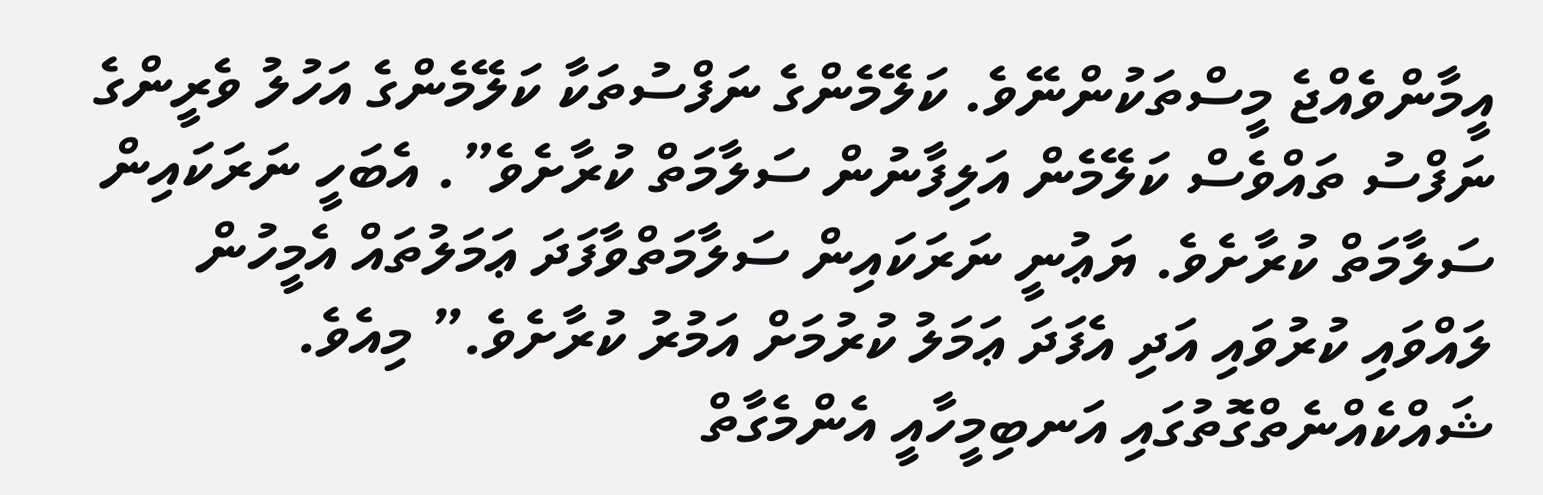އީމާންވެއްޖެ މީސްތަކުންނޭވެ. ކަލޭމެންގެ ނަފްސުތަކާ ކަލޭމެންގެ އަހުލު ވެރީންގެ ނަފްސު ތައްވެސް ކަލޭމެން އަލިފާނުން ސަލާމަތް ކުރާށެވެ”. އެބަހީ ނަރަކައިން ސަލާމަތް ކުރާށެވެ. ޔަޢުނީ ނަރަކައިން ސަލާމަތްވާފަދަ ޢަމަލުތައް އެމީހުން ލައްވައި ކުރުވައި އަދި އެފަދަ ޢަމަލު ކުރުމަށް އަމުރު ކުރާށެވެ.” މިއެވެ.
ޝައްކެއްނެތްގޮތުގައި އަނބިމީހާއީ އެންމެގާތް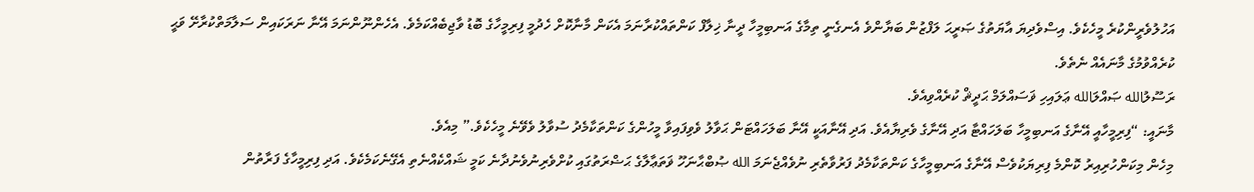އަހުލުވެރީންކުރެ މީހެކެވެ. އިސްވެދިޔަ އާޔަތުގެ ޞަރީޙަ ލަފްޒުން ބަޔާންވެ އެނގެނީ ތިމާގެ އަނބިމީހާ ދީނާ ޚިލާފް ކަންތައްކުރާނަމަ އެކަން މާނާކޮށް ހެދުމީ ފިރިމީހާގެ ބޮޑު ވާޖިބެއްކަމެވެ. އެހެންނޫންނަމަ އޭނާ ނަރަކައިން ސަލާމަތްކުރާށޭ ވަޙީ ކުރެއްވުމުގެ މާނައެއް ނެތެވެ.
ރަސޫލުالله ޞައްލަالله ޢަލައިހި ޥަސައްލަމް ޙަދީޘް ކުރެއްވިއެވެ.
މާނައީ: “ފިރިމީހާއީ އޭނާގެ އަނބިމީހާ ބަލަހައްޓާ އަދި އޭނާގެ ވެރިޔާއެވެ. އަދި އޭނާއަކީ އޭނާ ބަލަހައްޓަން ޙަވާލު ވެވިފައިވާ މީހުންގެ ކަންތަކާމެދު ސުވާލު ވެވޭނެ މީހެކެވެ.” މިއެވެ.
މިހެން މިކަންހުރިއިރު ކޮންމެ ފިރިޔަކުވެސް އޭނާގެ އަނބިމީހާގެ ކަންތަކާމެދު ފަރުވާތެރި ނުވެއްޖެނަމަ الله ޞުބްޙާނަހޫ ޥަތަޢާލާގެ ޙަޟްރަތުގައި ކުށްވެރިނުވެނުދާނެ ކަމީ ޝައްކެއްނެތި އެގޭނެކަމެކެވެ. އަދި ފިރިމީހާގެ ފަރާތުން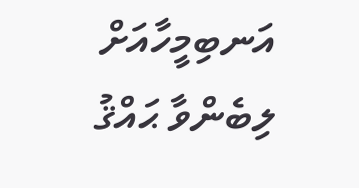އަނބިމީހާއަށް ލިބެންވާ ޙައްޤު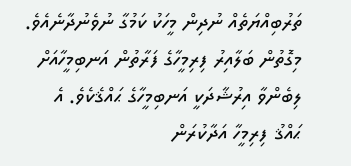ތަރުބިއްޔަތެއް ނުދިން މީހަކު ކަމުގާ ނުވެނުދާނެއެވެ. މިގޮތުން ބަލާއިރު ފިރިމީހާގެ ފަރާތުން އަނބިމީހާއަށް ލިބެންވާ އިރުޝާދަކީ އަނބިމީހާގެ ޙައްޤެކެވެ. އެ ޙައްޤު ފިރިމީހާ އަދާކުރަން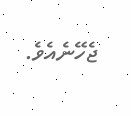ޖެހޭނެއެވެ.